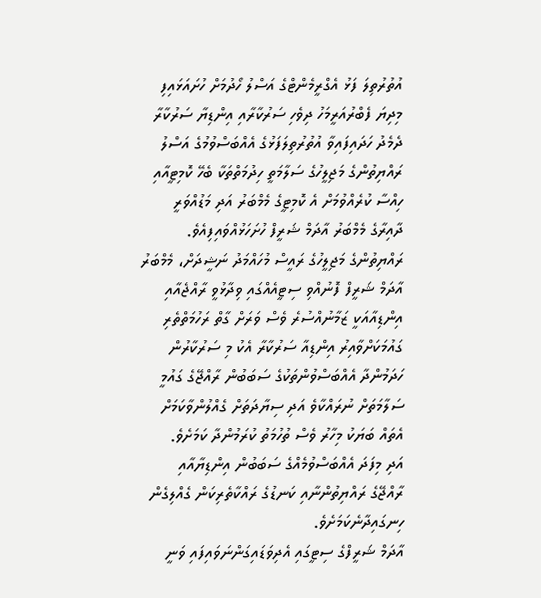އުތުރުތިލަ ފަޅު އެގްރީމެންޓްގެ އަސްލު ހޯދުމަށް ހުށައަޅައިފި
މިދިޔަ ފެބްރުއަރީމަހު ދިވެހި ސަރުކާރާއި އިންޑިޔާ ސަރުކާރާ ދެމެދު ހަދައިފައިވާ އުތުރުތިލަފަޅުގެ އެއްބަސްވުމުގެ އަސްލު ރައްޔިތުންގެ މަޖިލީހުގެ ސަލާމަތީ ހިދުމަތްތަކާ ބެހޭ ކޮމިޓީއާއި ހިއްސާ ކުރެއްވުމަށް އެ ކޮމިޓީގެ މެމްބަރު އަދި މަޑުއްވަރީ ދާއިރާގެ މެމްބަރު އާދަމް ޝަރީފް ހުށަހަޅުއްވައިފިއެވެ.
ރައްޔިތުންގެ މަޖިލީހުގެ ރައީސް މުހައްމަދު ނަޝީދަށް، މެމްބަރު އާދަމް ޝަރީފް ފޮނުއްވި ސިޓީއެއްގައި ވިދާޅުވީ ރާއްޖެއާއި އިންޑިއާއަކީ ޒަމާނުއްސުރެ ވެސް ވަރަށް ގާތް ރަހުމަތްތެރި ގައުމަކަށްވާއިރު އިންޑިއާ ސަރުކާރާ އެކު މި ސަރުކާރުން ހަދަމުންދާ އެއްބަސްވުންތަކުގެ ސަބަބުން ރާއްޖޭގެ ގައުމީ ސަލާމަތަށް ނުރައްކާވެ އަދި ސިޔާދަތަށް ގެއްލުންވާކަމަށް އެތައް ބަޔަކު މިހާރު ވެސް ތުހުމަތު ކުރަމުންދާ ކަމަށެވެ.
އަދި މިފަދަ އެއްބަސްވުމެއްގެ ސަބަބުން އިންޑިޔާއާއި ރާއްޖޭގެ ރައްޔިތުންނާއި ކަނޑުގެ ރައްކާތެރިކަން ގެއްލިގެން ހިނގައިދާނެކަމަށެވެ.
އާދަމް ޝަރީފްގެ ސިޓީގައި އެދިވަޑައިގަންނަވައިފައި ވަނީ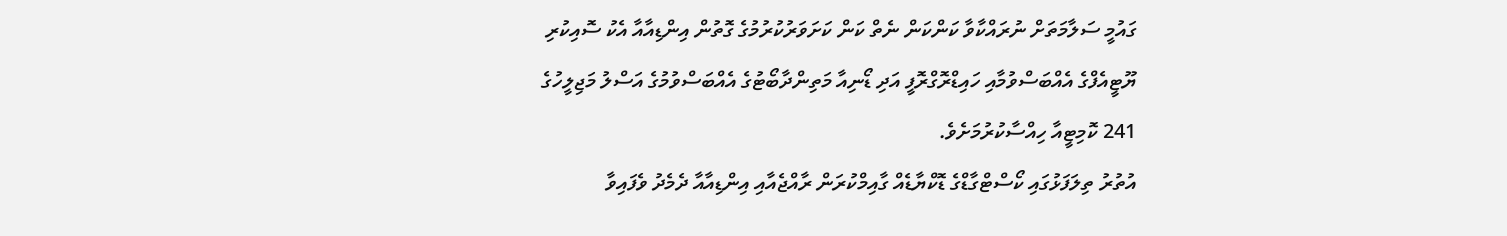ގައުމީ ސަލާމަތަށް ނުރައްކާވާ ކަންކަން ނެތް ކަން ކަށަވަރުކުރުމުގެ ގޮތުން އިންޑިއާއާ އެކު ސޮއިކުރި ޔޫޓީއެފްގެ އެއްބަސްވުމާއި ހައިޑްރޮގްރޮފީ އަދި ޑޯނިއާ މަތިންދާބޯޓުގެ އެއްބަސްވުމުގެ އަސްލު މަޖިލީހުގެ 241 ކޮމިޓީއާ ހިއްސާކުރުމަށެވެ.
އުތުރު ތިލަފަޅުގައި ކޯސްޓްގާޑްގެ ޑޮކްޔާޑެއް ގާއިމްކުރަން ރާއްޖެއާއި އިންޑިއާއާ ދެމެދު ވެފައިވާ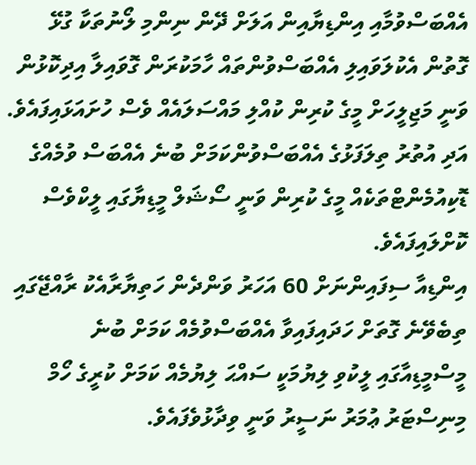އެއްބަސްވުމާއި އިންޑިޔާއިން އަލަށް ދޭން ނިންމި ލޯނުތަކާ ގުޅޭ ގޮތުން އެކުލަވައިލި އެއްބަސްވުންތައް ހާމަކުރަން ގޮވައިލާ އިދިކޮޅުން ވަނީ މަޖިލީހަށް މީގެ ކުރިން ކުއްލި މައްސަލައެއް ވެސް ހުށައަޅައިފައެވެ.
އަދި އުތުރު ތިލަފަޅުގެ އެއްބަސްވުންކަމަށް ބުނެ އެއްބަސް ވުމެއްގެ ޑޮކިއުމެންޓްތަކެއް މީގެ ކުރިން ވަނީ ސޯޝަލް މީޑިޔާގައި ލީކްވެސް ކޮށްލައިފައެވެ.
އިންޑިއާ ސިފައިންނަށް 60 އަހަރު ވަންދެން ހަތިޔާރާއެކު ރާއްޖޭގައި ތިބެވޭނެ ގޮތަށް ހަދައިފައިވާ އެއްބަސްވުމެއް ކަމަށް ބުނެ މީސްމީޑިއާގައި ލީކުވި ލިޔުމަކީ ސައްޙަ ލިޔުމެއް ކަމަށް ކުރީގެ ހޯމް މިނިސްޓަރު ޢުމަރު ނަސީރު ވަނީ ވިދާޅުވެފައެވެ.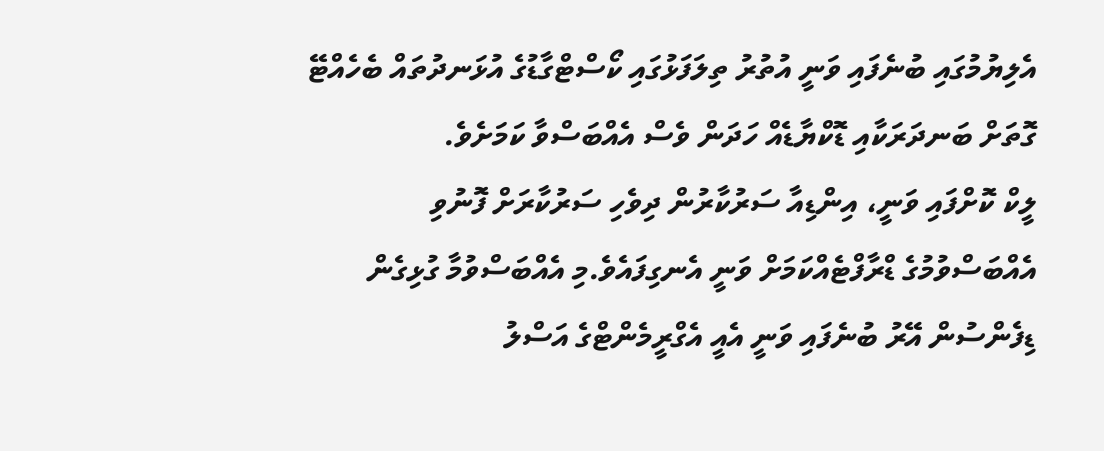އެލިޔުމުގައި ބުނެފައި ވަނީ އުތުރު ތިލަފަޅުގައި ކޯސްޓްގާޑުގެ އުޅަނދުތައް ބެހެއްޓޭ ގޮތަށް ބަނދަރަކާއި ޑޮކްޔާޑެއް ހަދަން ވެސް އެއްބަސްވާ ކަމަށެވެ.
ލީކް ކޮށްފައި ވަނީ، އިންޑިއާ ސަރުކާރުން ދިވެހި ސަރުކާރަށް ފޮނުވި އެއްބަސްވުމުގެ ޑްރާފްޓެއްކަމަށް ވަނީ އެނގިފައެވެ.މި އެއްބަސްވުމާ ގުޅިގެން ޑިފެންސުން އޭރު ބުނެފައި ވަނީ އެއީ އެގްރީމެންޓްގެ އަސްލު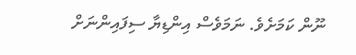ނޫން ކަމަށެވެ. ނަމަވެސް އިންޑިޔާ ސިފައިންނަށް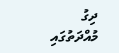ދިގު މުއްދަތުގައި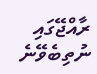ރާއްޖޭގައި ނުތިބެވޭނެ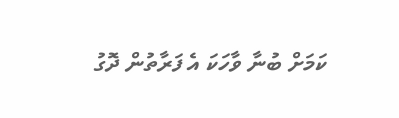ކަމަށް ބުނާ ވާހަކަ އެ ފަރާތުން ދޮގު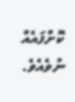ކޮށްފައެއް ނުވެއެވެ.